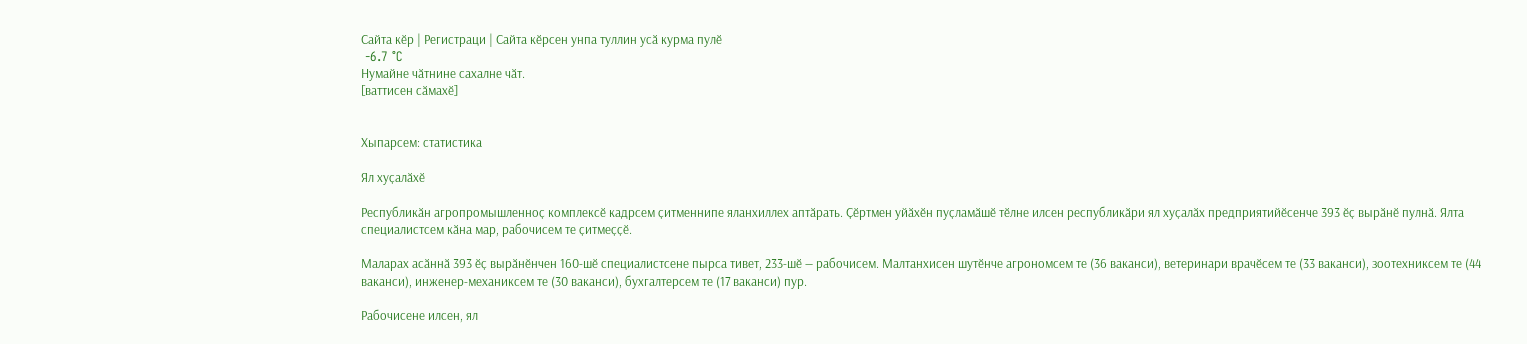Сайта кӗр | Регистраци | Сайта кӗрсен унпа туллин усӑ курма пулӗ
 -6.7 °C
Нумайне чӑтнине сахалне чӑт.
[ваттисен сӑмахӗ]


Хыпарсем: статистика

Ял хуҫалӑхӗ

Республикӑн агропромышленноҫ комплексӗ кадрсем ҫитменнипе яланхиллех аптӑрать. Ҫӗртмен уйӑхӗн пуҫламӑшӗ тӗлне илсен республикӑри ял хуҫалӑх предприятийӗсенче 393 ӗҫ вырӑнӗ пулнӑ. Ялта специалистсем кӑна мар, рабочисем те ҫитмеҫҫӗ.

Маларах асӑннӑ 393 ӗҫ вырӑнӗнчен 160-шӗ специалистсене пырса тивет, 233-шӗ — рабочисем. Малтанхисен шутӗнче агрономсем те (36 ваканси), ветеринари врачӗсем те (33 ваканси), зоотехниксем те (44 ваканси), инженер-механиксем те (30 ваканси), бухгалтерсем те (17 ваканси) пур.

Рабочисене илсен, ял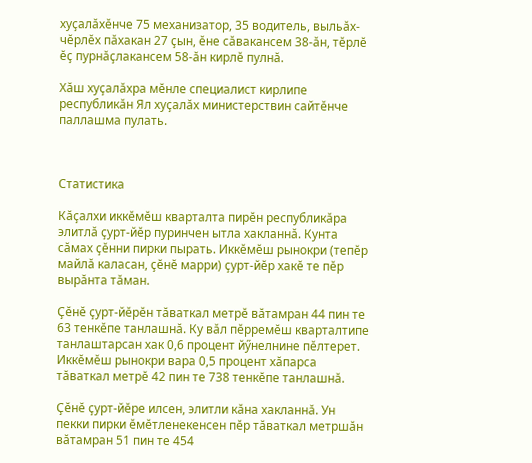хуҫалӑхӗнче 75 механизатор, 35 водитель, выльӑх-чӗрлӗх пӑхакан 27 ҫын, ӗне сӑвакансем 38-ӑн, тӗрлӗ ӗҫ пурнӑҫлакансем 58-ӑн кирлӗ пулнӑ.

Хӑш хуҫалӑхра мӗнле специалист кирлипе республикӑн Ял хуҫалӑх министерствин сайтӗнче паллашма пулать.



Статистика

Кӑҫалхи иккӗмӗш кварталта пирӗн республикӑра элитлӑ ҫурт-йӗр пуринчен ытла хакланнӑ. Кунта сӑмах ҫӗнни пирки пырать. Иккӗмӗш рынокри (тепӗр майлӑ каласан, ҫӗнӗ марри) ҫурт-йӗр хакӗ те пӗр вырӑнта тӑман.

Ҫӗнӗ ҫурт-йӗрӗн тӑваткал метрӗ вӑтамран 44 пин те 63 тенкӗпе танлашнӑ. Ку вӑл пӗрремӗш кварталтипе танлаштарсан хак 0,6 процент йӳнелнине пӗлтерет. Иккӗмӗш рынокри вара 0,5 процент хӑпарса тӑваткал метрӗ 42 пин те 738 тенкӗпе танлашнӑ.

Ҫӗнӗ ҫурт-йӗре илсен, элитли кӑна хакланнӑ. Ун пекки пирки ӗмӗтленекенсен пӗр тӑваткал метршӑн вӑтамран 51 пин те 454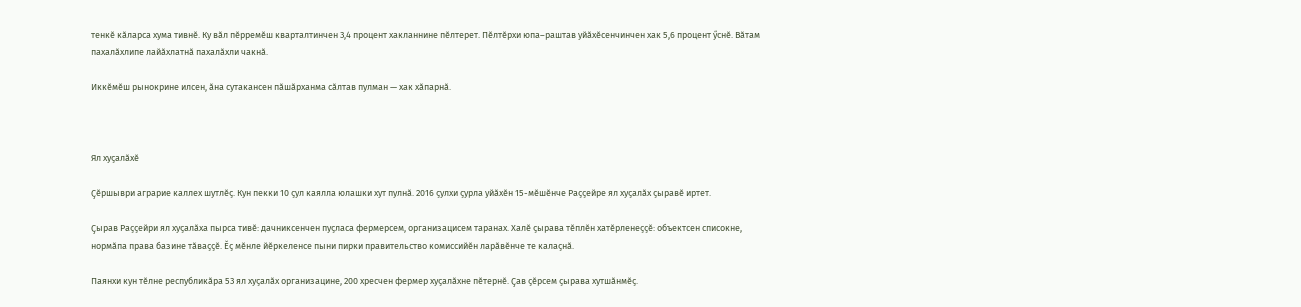тенкӗ кӑларса хума тивнӗ. Ку вӑл пӗрремӗш кварталтинчен 3,4 процент хакланнине пӗлтерет. Пӗлтӗрхи юпа–раштав уйӑхӗсенчинчен хак 5,6 процент ӳснӗ. Вӑтам пахалӑхлипе лайӑхлатнӑ пахалӑхли чакнӑ.

Иккӗмӗш рынокрине илсен, ӑна сутакансен пӑшӑрханма сӑлтав пулман — хак хӑпарнӑ.



Ял хуҫалӑхӗ

Ҫӗршыври аграрие каллех шутлӗҫ. Кун пекки 10 ҫул каялла юлашки хут пулнӑ. 2016 ҫулхи ҫурла уйӑхӗн 15-мӗшӗнче Раҫҫейре ял хуҫалӑх ҫыравӗ иртет.

Ҫырав Раҫҫейри ял хуҫалӑха пырса тивӗ: дачниксенчен пуҫласа фермерсем, организацисем таранах. Халӗ ҫырава тӗплӗн хатӗрленеҫҫӗ: объектсен списокне, нормӑпа права базине тӑваҫҫӗ. Ӗҫ мӗнле йӗркеленсе пыни пирки правительство комиссийӗн ларӑвӗнче те калаҫнӑ.

Паянхи кун тӗлне республикӑра 53 ял хуҫалӑх организацине, 200 хресчен фермер хуҫалӑхне пӗтернӗ. Ҫав ҫӗрсем ҫырава хутшӑнмӗҫ.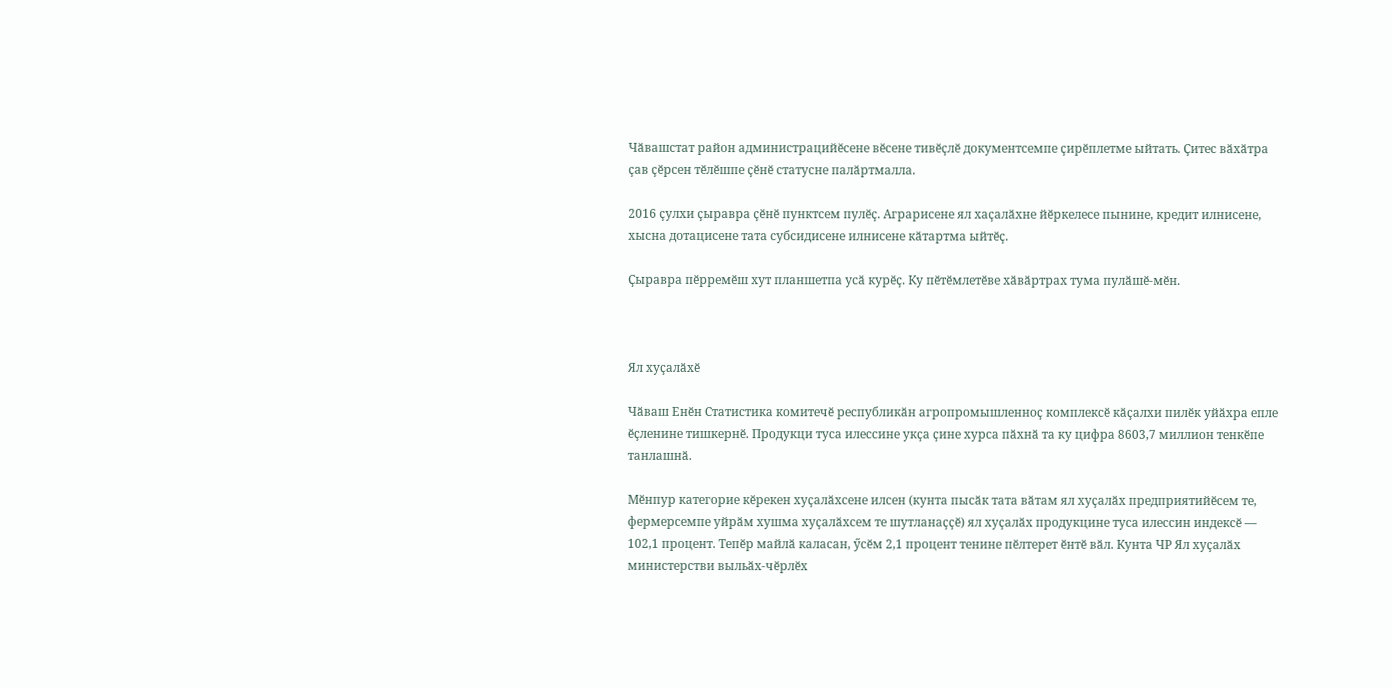Чӑвашстат район администрацийӗсене вӗсене тивӗҫлӗ документсемпе ҫирӗплетме ыйтать. Ҫитес вӑхӑтра ҫав ҫӗрсен тӗлӗшпе ҫӗнӗ статусне палӑртмалла.

2016 ҫулхи ҫыравра ҫӗнӗ пунктсем пулӗҫ. Аграрисене ял хаҫалӑхне йӗркелесе пынине, кредит илнисене, хысна дотацисене тата субсидисене илнисене кӑтартма ыйтӗҫ.

Ҫыравра пӗрремӗш хут планшетпа усӑ курӗҫ. Ку пӗтӗмлетӗве хӑвӑртрах тума пулӑшӗ-мӗн.



Ял хуҫалӑхӗ

Чӑваш Енӗн Статистика комитечӗ республикӑн агропромышленноҫ комплексӗ кӑҫалхи пилӗк уйӑхра епле ӗҫленине тишкернӗ. Продукци туса илессине укҫа ҫине хурса пӑхнӑ та ку цифра 8603,7 миллион тенкӗпе танлашнӑ.

Мӗнпур категорие кӗрекен хуҫалӑхсене илсен (кунта пысӑк тата вӑтам ял хуҫалӑх предприятийӗсем те, фермерсемпе уйрӑм хушма хуҫалӑхсем те шутланаҫҫӗ) ял хуҫалӑх продукцине туса илессин индексӗ — 102,1 процент. Тепӗр майлӑ каласан, ӳсӗм 2,1 процент тенине пӗлтерет ӗнтӗ вӑл. Кунта ЧР Ял хуҫалӑх министерстви выльӑх-чӗрлӗх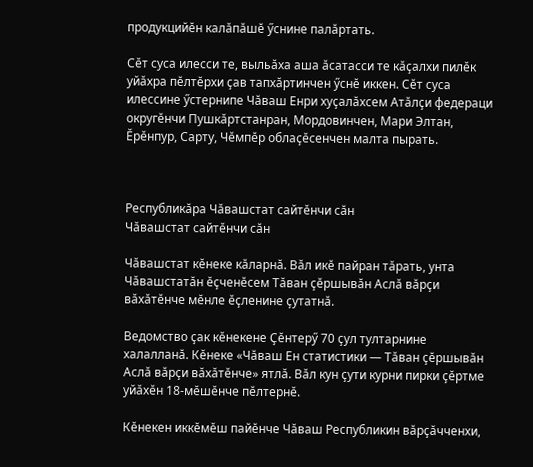продукцийӗн калӑпӑшӗ ӳснине палӑртать.

Сӗт суса илесси те, выльӑха аша ӑсатасси те кӑҫалхи пилӗк уйӑхра пӗлтӗрхи ҫав тапхӑртинчен ӳснӗ иккен. Сӗт суса илессине ӳстернипе Чӑваш Енри хуҫалӑхсем Атӑлҫи федераци округӗнчи Пушкӑртстанран, Мордовинчен, Мари Элтан, Ӗрӗнпур, Сарту, Чӗмпӗр облаҫӗсенчен малта пырать.



Республикӑра Чӑвашстат сайтӗнчи сӑн
Чӑвашстат сайтӗнчи сӑн

Чӑвашстат кӗнеке кӑларнӑ. Вӑл икӗ пайран тӑрать, унта Чӑвашстатӑн ӗҫченӗсем Тӑван ҫӗршывӑн Аслӑ вӑрҫи вӑхӑтӗнче мӗнле ӗҫленине ҫутатнӑ.

Ведомство ҫак кӗнекене Ҫӗнтерӳ 70 ҫул тултарнине халалланӑ. Кӗнеке «Чӑваш Ен статистики — Тӑван ҫӗршывӑн Аслӑ вӑрҫи вӑхӑтӗнче» ятлӑ. Вӑл кун ҫути курни пирки ҫӗртме уйӑхӗн 18-мӗшӗнче пӗлтернӗ.

Кӗнекен иккӗмӗш пайӗнче Чӑваш Республикин вӑрҫӑчченхи,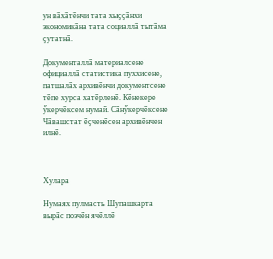ун вӑхӑтӗнчи тата хыҫҫӑнхи экономикӑна тата социаллӑ тытӑма ҫутатнӑ.

Документаллӑ материалсене официаллӑ статистика пуххисене, патшалӑх архивӗнчи документсене тӗпе хурса хатӗрленӗ. Кӗнекере ӳкерчӗксем нумай. Сӑнӳкерчӗксене Чӑвашстат ӗҫченӗсен архивӗнчен илнӗ.



Хулара

Нумаях пулмасть Шупашкарта вырӑс поэчӗн ячӗллӗ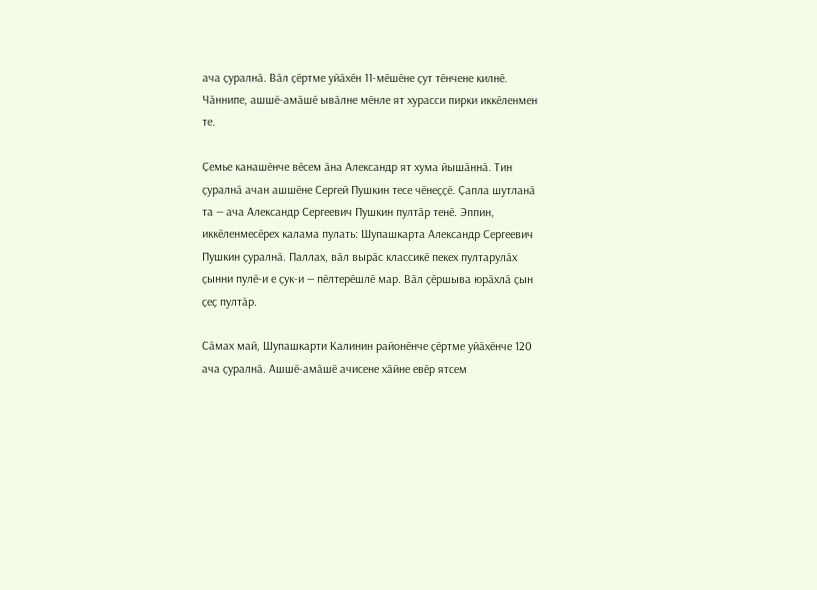ача ҫуралнӑ. Вӑл ҫӗртме уйӑхӗн 11-мӗшӗне ҫут тӗнчене килнӗ. Чӑннипе, ашшӗ-амӑшӗ ывӑлне мӗнле ят хурасси пирки иккӗленмен те.

Ҫемье канашӗнче вӗсем ӑна Александр ят хума йышӑннӑ. Тин ҫуралнӑ ачан ашшӗне Сергей Пушкин тесе чӗнеҫҫӗ. Ҫапла шутланӑ та — ача Александр Сергеевич Пушкин пултӑр тенӗ. Эппин, иккӗленмесӗрех калама пулать: Шупашкарта Александр Сергеевич Пушкин ҫуралнӑ. Паллах, вӑл вырӑс классикӗ пекех пултарулӑх ҫынни пулӗ-и е ҫук-и — пӗлтерӗшлӗ мар. Вӑл ҫӗршыва юрӑхлӑ ҫын ҫеҫ пултӑр.

Сӑмах май, Шупашкарти Калинин районӗнче ҫӗртме уйӑхӗнче 120 ача ҫуралнӑ. Ашшӗ-амӑшӗ ачисене хӑйне евӗр ятсем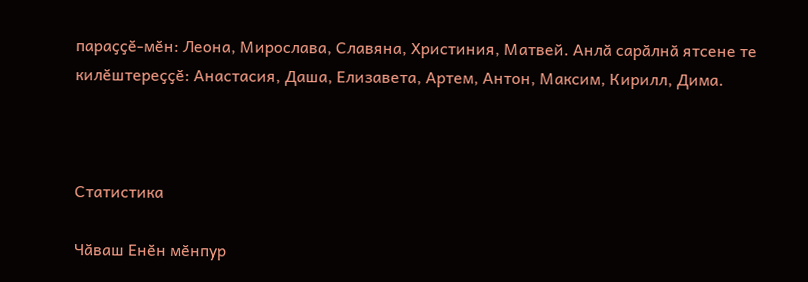параҫҫӗ-мӗн: Леона, Мирослава, Славяна, Христиния, Матвей. Анлӑ сарӑлнӑ ятсене те килӗштереҫҫӗ: Анастасия, Даша, Елизавета, Артем, Антон, Максим, Кирилл, Дима.



Статистика

Чӑваш Енӗн мӗнпур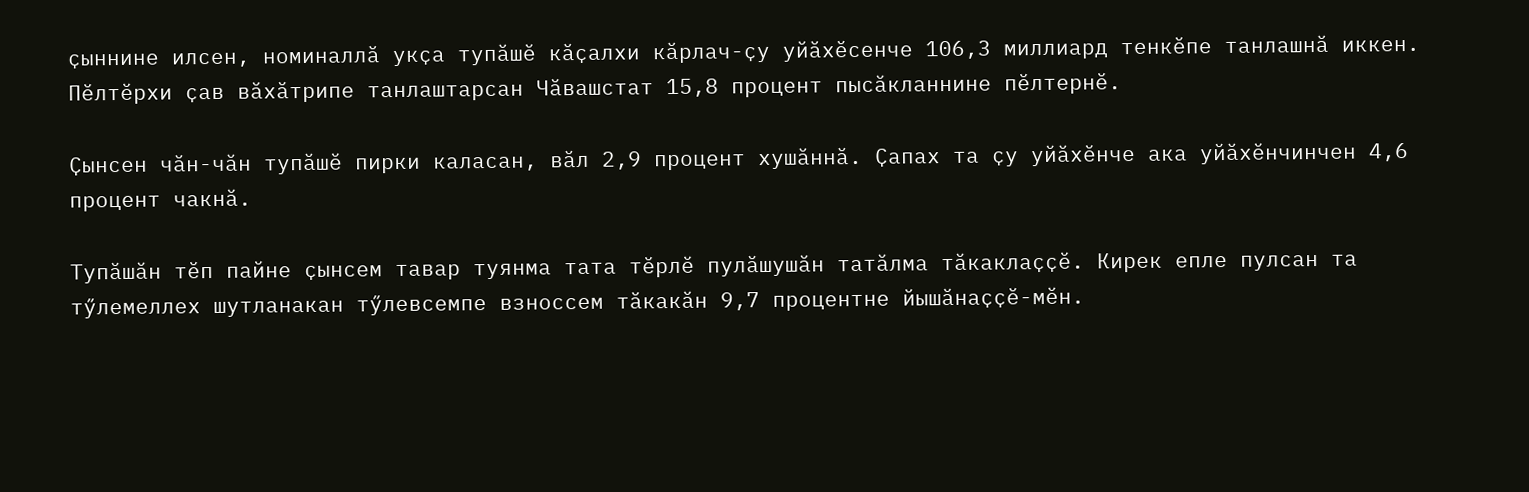ҫыннине илсен, номиналлӑ укҫа тупӑшӗ кӑҫалхи кӑрлач-ҫу уйӑхӗсенче 106,3 миллиард тенкӗпе танлашнӑ иккен. Пӗлтӗрхи ҫав вӑхӑтрипе танлаштарсан Чӑвашстат 15,8 процент пысӑкланнине пӗлтернӗ.

Ҫынсен чӑн-чӑн тупӑшӗ пирки каласан, вӑл 2,9 процент хушӑннӑ. Ҫапах та ҫу уйӑхӗнче ака уйӑхӗнчинчен 4,6 процент чакнӑ.

Тупӑшӑн тӗп пайне ҫынсем тавар туянма тата тӗрлӗ пулӑшушӑн татӑлма тӑкаклаҫҫӗ. Кирек епле пулсан та тӳлемеллех шутланакан тӳлевсемпе взноссем тӑкакӑн 9,7 процентне йышӑнаҫҫӗ-мӗн.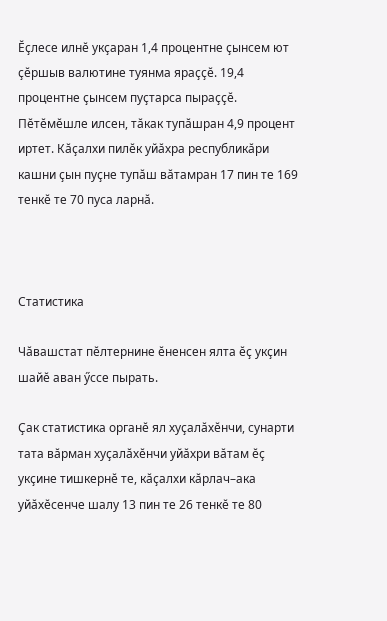Ӗҫлесе илнӗ укҫаран 1,4 процентне ҫынсем ют ҫӗршыв валютине туянма яраҫҫӗ. 19,4 процентне ҫынсем пуҫтарса пыраҫҫӗ. Пӗтӗмӗшле илсен, тӑкак тупӑшран 4,9 процент иртет. Кӑҫалхи пилӗк уйӑхра республикӑри кашни ҫын пуҫне тупӑш вӑтамран 17 пин те 169 тенкӗ те 70 пуса ларнӑ.



Статистика

Чӑвашстат пӗлтернине ӗненсен ялта ӗҫ укҫин шайӗ аван ӳссе пырать.

Ҫак статистика органӗ ял хуҫалӑхӗнчи, сунарти тата вӑрман хуҫалӑхӗнчи уйӑхри вӑтам ӗҫ укҫине тишкернӗ те, кӑҫалхи кӑрлач–ака уйӑхӗсенче шалу 13 пин те 26 тенкӗ те 80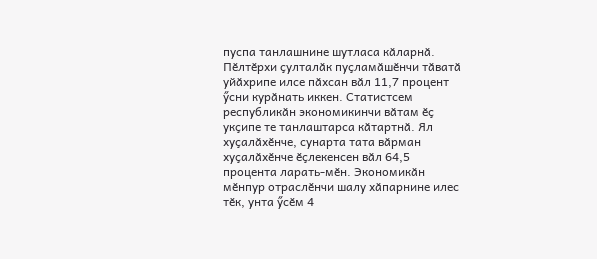пуспа танлашнине шутласа кӑларнӑ. Пӗлтӗрхи ҫулталӑк пуҫламӑшӗнчи тӑватӑ уйӑхрипе илсе пӑхсан вӑл 11,7 процент ӳсни курӑнать иккен. Статистсем республикӑн экономикинчи вӑтам ӗҫ укҫипе те танлаштарса кӑтартнӑ. Ял хуҫалӑхӗнче, сунарта тата вӑрман хуҫалӑхӗнче ӗҫлекенсен вӑл 64,5 процента ларать-мӗн. Экономикӑн мӗнпур отраслӗнчи шалу хӑпарнине илес тӗк, унта ӳсӗм 4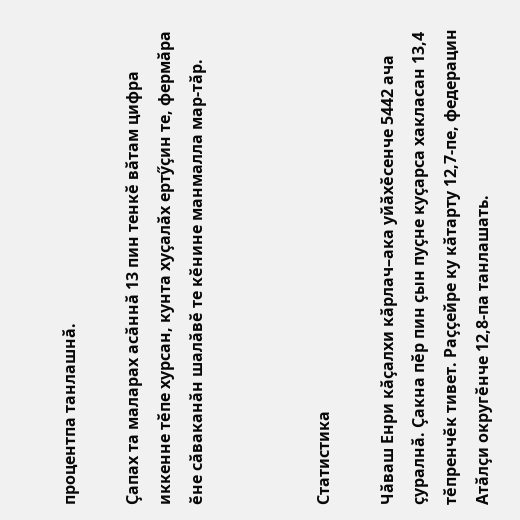процентпа танлашнӑ.

Ҫапах та маларах асӑннӑ 13 пин тенкӗ вӑтам цифра иккенне тӗпе хурсан, кунта хуҫалӑх ертӳҫин те, фермӑра ӗне сӑваканӑн шалӑвӗ те кӗнине манмалла мар-тӑр.



Статистика

Чӑваш Енри кӑҫалхи кӑрлач–ака уйӑхӗсенче 5442 ача ҫуралнӑ. Ҫакна пӗр пин ҫын пуҫне куҫарса хакласан 13,4 тӗпренчӗк тивет. Раҫҫейре ку кӑтарту 12,7-пе, федерацин Атӑлҫи округӗнче 12,8-па танлашать.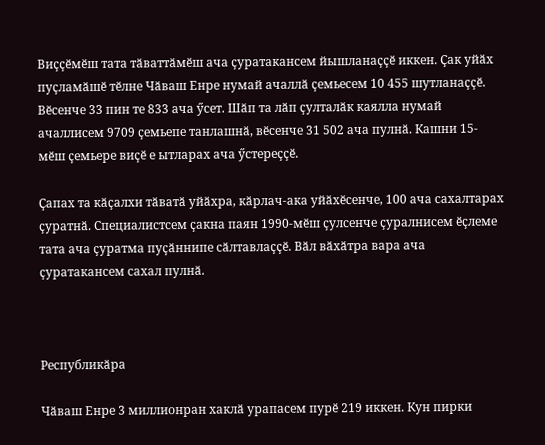Виҫҫӗмӗш тата тӑваттӑмӗш ача ҫуратакансем йышланаҫҫӗ иккен. Ҫак уйӑх пуҫламӑшӗ тӗлне Чӑваш Енре нумай ачаллӑ ҫемьесем 10 455 шутланаҫҫӗ. Вӗсенче 33 пин те 833 ача ӳсет. Шӑп та лӑп ҫулталӑк каялла нумай ачаллисем 9709 ҫемьепе танлашнӑ, вӗсенче 31 502 ача пулнӑ. Кашни 15-мӗш ҫемьере виҫӗ е ытларах ача ӳстереҫҫӗ.

Ҫапах та кӑҫалхи тӑватӑ уйӑхра, кӑрлач-ака уйӑхӗсенче, 100 ача сахалтарах ҫуратнӑ. Специалистсем ҫакна паян 1990-мӗш ҫулсенче ҫуралнисем ӗҫлеме тата ача ҫуратма пуҫӑннипе сӑлтавлаҫҫӗ. Вӑл вӑхӑтра вара ача ҫуратакансем сахал пулнӑ.



Республикӑра

Чӑваш Енре 3 миллионран хаклӑ урапасем пурӗ 219 иккен. Кун пирки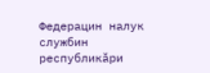Федерацин налук службин республикӑри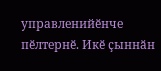управленийӗнче пӗлтернӗ. Икӗ ҫыннӑн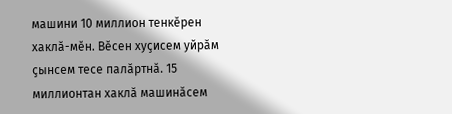машини 10 миллион тенкӗрен хаклӑ-мӗн. Вӗсен хуҫисем уйрӑм ҫынсем тесе палӑртнӑ. 15 миллионтан хаклӑ машинӑсем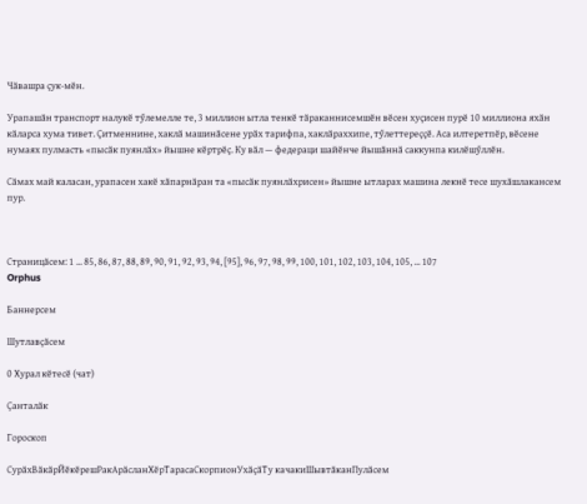Чӑвашра ҫук-мӗн.

Урапашӑн транспорт налукӗ тӳлемелле те, 3 миллион ытла тенкӗ тӑраканнисемшӗн вӗсен хуҫисен пурӗ 10 миллиона яхӑн кӑларса хума тивет. Ҫитменнине, хаклӑ машинӑсене урӑх тарифпа, хаклӑраххипе, тӳлеттереҫҫӗ. Аса илтеретпӗр, вӗсене нумаях пулмасть «пысӑк пуянлӑх» йышне кӗртрӗҫ. Ку вӑл — федераци шайӗнче йышӑннӑ саккунпа килӗшӳллӗн.

Сӑмах май каласан, урапасен хакӗ хӑпарнӑран та «пысӑк пуянлӑхрисен» йышне ытларах машина лекнӗ тесе шухӑшлакансем пур.



Страницӑсем: 1 ... 85, 86, 87, 88, 89, 90, 91, 92, 93, 94, [95], 96, 97, 98, 99, 100, 101, 102, 103, 104, 105, ... 107
Orphus

Баннерсем

Шутлавҫӑсем

0 Хурал кӗтесӗ (чат)

Ҫанталӑк

Гороскоп

СурӑхВӑкӑрЙӗкӗрешРакАрӑсланХӗрТарасаСкорпионУхӑҫӑТу качакиШывтӑканПулӑсем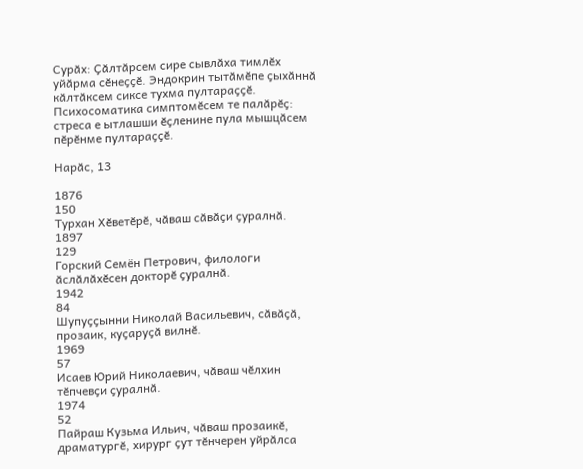Сурӑх: Ҫӑлтӑрсем сире сывлӑха тимлӗх уйӑрма сӗнеҫҫӗ. Эндокрин тытӑмӗпе ҫыхӑннӑ кӑлтӑксем сиксе тухма пултараҫҫӗ. Психосоматика симптомӗсем те палӑрӗҫ: стреса е ытлашши ӗҫленине пула мышцӑсем пӗрӗнме пултараҫҫӗ.

Нарӑс, 13

1876
150
Турхан Хӗветӗрӗ, чӑваш сӑвӑҫи ҫуралнӑ.
1897
129
Горский Семён Петрович, филологи ӑслӑлӑхӗсен докторӗ ҫуралнӑ.
1942
84
Шупуҫҫынни Николай Васильевич, сӑвӑҫӑ, прозаик, куҫаруҫӑ вилнӗ.
1969
57
Исаев Юрий Николаевич, чӑваш чӗлхин тӗпчевҫи ҫуралнӑ.
1974
52
Пайраш Кузьма Ильич, чӑваш прозаикӗ, драматургӗ, хирург ҫут тӗнчерен уйрӑлса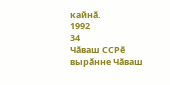кайнӑ.
1992
34
Чӑваш ССРӗ вырӑнне Чӑваш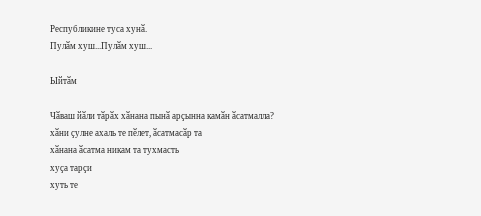Республикине туса хунӑ.
Пулӑм хуш...Пулӑм хуш...

Ыйтӑм

Чӑваш йӑли тӑрӑх хӑнана пынӑ арҫынна камӑн ӑсатмалла?
хӑни ҫулне ахаль те пӗлет, ӑсатмасӑр та
хӑнана ӑсатма никам та тухмасть
хуҫа тарҫи
хуть те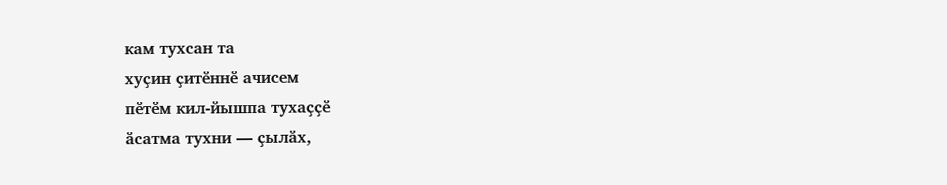кам тухсан та
хуҫин ҫитӗннӗ ачисем
пӗтӗм кил-йышпа тухаҫҫӗ
ӑсатма тухни — ҫылӑх,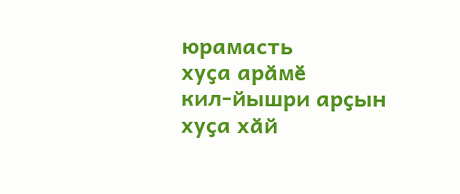юрамасть
хуҫа арӑмӗ
кил-йышри арҫын
хуҫа хӑй